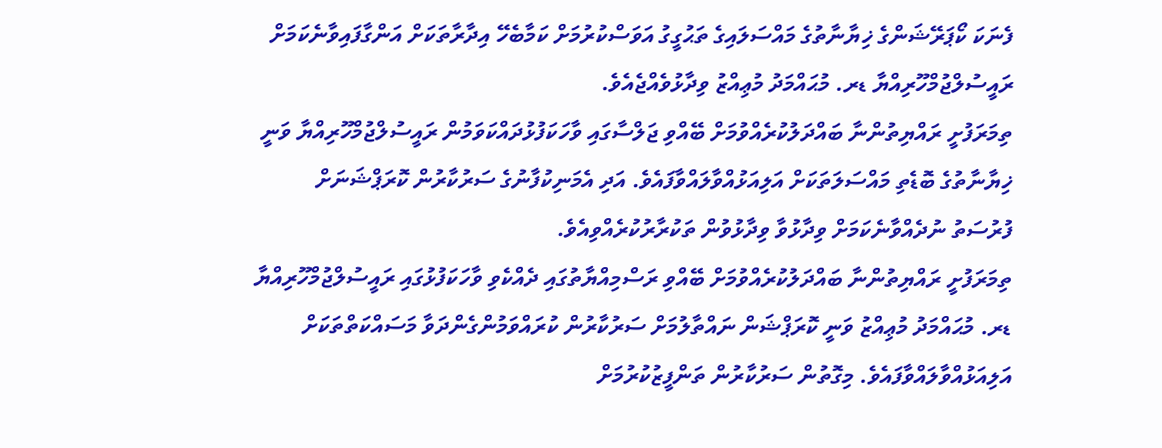ފެނަކަ ކޯޕަރޭޝަންގެ ޚިޔާނާތުގެ މައްސަލައިގެ ތަޙުގީގު އަވަސްކުރުމަށް ކަމާބެހޭ އިދާރާތަކަށް އަންގާފައިވާނެކަމަށް ރައީސުލްޖުމްހޫރިއްޔާ ޑރ. މުޙައްމަދު މުޢިއްޒު ވިދާޅުވެއްޖެއެވެ.
ތިމަރަފުށީ ރައްޔިތުންނާ ބައްދަލުކުރެއްވުމަށް ބޭއްވި ޖަލްސާގައި ވާހަކަފުޅުދައްކަވަމުން ރައީސުލްޖުމްހޫރިއްޔާ ވަނީ ޚިޔާނާތުގެ ބޮޑެތި މައްސަލަތަކަށް އަލިއަޅުއްވާލައްވާފައެވެ. އަދި އެމަނިކުފާނުގެ ސަރުކާރުން ކޮރަޕްޝަނަށް ފުރުސަތު ނުދެއްވާނެކަމަށް ވިދާޅުވާ ވިދާޅުވުން ތަކުރާރުކުރެއްވިއެވެ.
ތިމަރަފުށީ ރައްޔިތުންނާ ބައްދަލުކުރެއްވުމަށް ބޭއްވި ރަސްމިއްޔާތުގައި ދެއްކެވި ވާހަކަފުޅުގައި ރައީސުލްޖުމްހޫރިއްޔާ ޑރ. މުޙައްމަދު މުޢިއްޒު ވަނީ ކޮރަޕްޝަން ނައްތާލުމަށް ސަރުކާރުން ކުރައްވަމުންގެންދަވާ މަސައްކަތްތަކަށް އަލިއަޅުއްވާލައްވާފައެވެ. މިގޮތުން ސަރުކާރުން ތަންފީޒުކުރުމަށް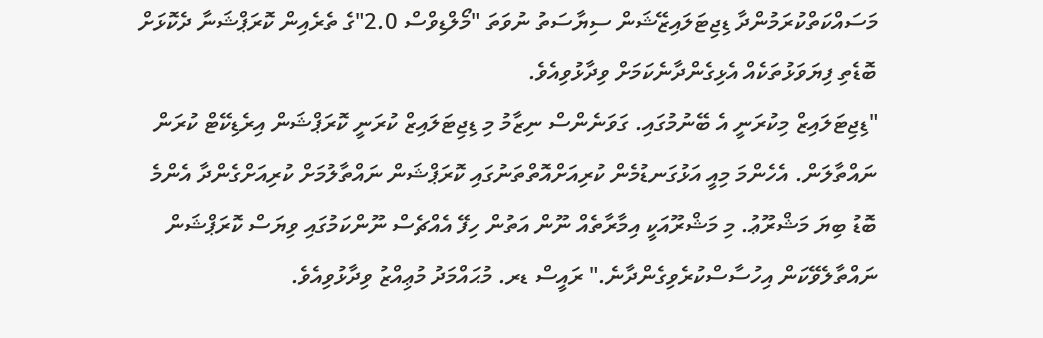މަސައްކަތްކުރަމުންދާ ޑިޖިޓަލައިޒޭޝަން ސިޔާސަތު ނުވަތަ "މޯލްޑިވްސް 2.0"ގެ ތެރެއިން ކޮރަޕްޝަނާ ދެކޮޅަށް ބޮޑެތި ފިޔަވަޅުތަކެއް އެޅިގެންދާނެކަމަށް ވިދާޅުވިއެވެ.
"ޑިޖިޓަލައިޒް މިކުރަނީ އެ ބޭނުމުގައި. ގަވަނެންސް ނިޒާމު މި ޑިޖިޓަލައިޒް ކުރަނީ ކޮރަޕްޝަން އިރެޑިކޭޓް ކުރަން ނައްތާލަން. އެހެންމަ މިއީ އަޅުގަނޑުމެން ކުރިއަށްއޮތްތަނުގައި ކޮރަޕްޝަން ނައްތާލުމަށް ކުރިއަށްގެންދާ އެންމެ ބޮޑު ބިޔަ މަޝްރޫޢު. މި މަޝްރޫއަކީ އިމާރާތެއް ނޫން އަތުން ހިފޭ އެއްޗެސް ނޫންކަމުގައި ވިޔަސް ކޮރަޕްޝަން ނައްތާލެވޭކަން އިހުސާސްކުރެވިގެންދާނެ." ރައީސް ޑރ. މުޙައްމަދު މުޢިއްޒު ވިދާޅުވިއެވެ.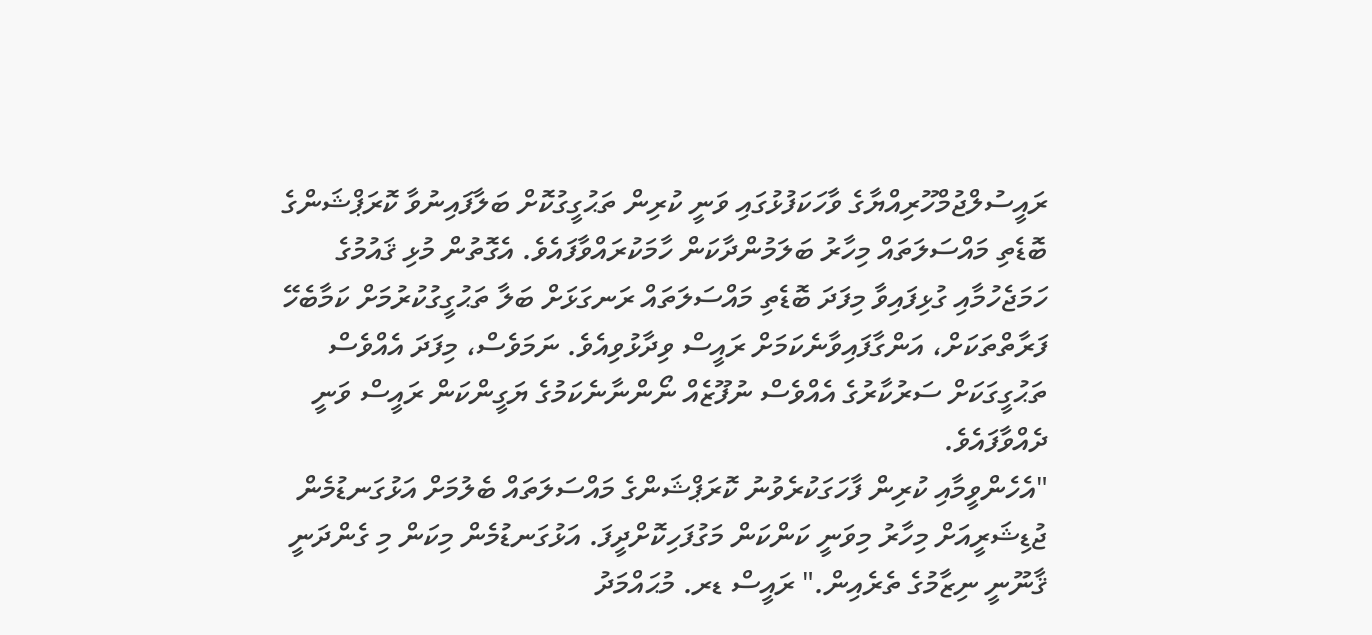ރައީސުލްޖުމްހޫރިއްޔާގެ ވާހަކަފުޅުގައި ވަނީ ކުރިން ތަޙުގީގުކޮށް ބަލާފައިނުވާ ކޮރަޕްޝަންގެ ބޮޑެތި މައްސަލަތައް މިހާރު ބަލަމުންދާކަން ހާމަކުރައްވާފައެވެ. އެގޮތުން މުޅި ޤައުމުގެ ހަމަޖެހުމާއި ގުޅިފައިވާ މިފަދަ ބޮޑެތި މައްސަލަތައް ރަނގަޅަށް ބަލާ ތަޙުގީގުކުރުމަށް ކަމާބެހޭ ފަރާތްތަކަށް، އަންގާފައިވާނެކަމަށް ރައީސް ވިދާޅުވިއެވެ. ނަމަވެސް، މިފަދަ އެއްވެސް ތަޙުގީގަކަށް ސަރުކާރުގެ އެއްވެސް ނުފޫޒެއް ނޯންނާނެކަމުގެ ޔަގީންކަން ރައީސް ވަނީ ދެއްވާފައެވެ.
"އެހެންވީމާއި ކުރިން ފާހަގަކުރެވުނު ކޮރަޕްޝަންގެ މައްސަލަތައް ބެލުމަށް އަޅުގަނޑުމެން ޖުޑިޝަރީއަށް މިހާރު މިވަނީ ކަންކަން މަގުފަހިކޮށްދީފަ. އަޅުގަނޑުމެން މިކަން މި ގެންދަނީ ޤާނޫނީ ނިޒާމުގެ ތެރެއިން." ރައީސް ޑރ. މުޙައްމަދު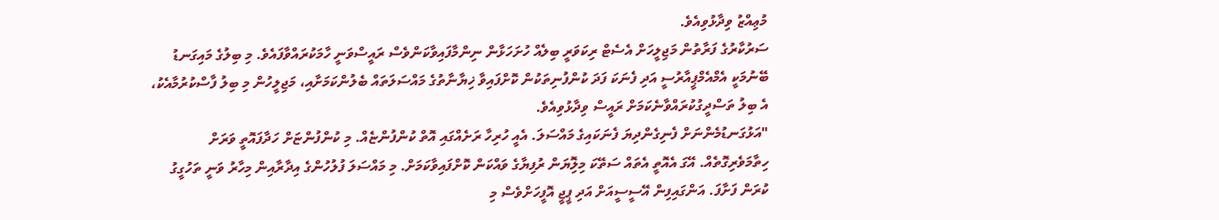މުޢިއްޒު ވިދާޅުވިއެވެ.
ސަރުކާރުގެ ފަރާތުން މަޖިލީހަށް އެސެޓް ރިކަވަރީ ބިލެއް ހުށަހަޅާން ނިންމާފައިވާކަންވެސް ރައީސްވަނީ ހާމަކުރައްވާފައެވެ. މި ބިލުގެ މައިގަނޑު ބޭނުމަކީ އެމްއެމްޕީއާރުސީ އަދި ފެނަކަ ފަދަ ކުންފުނިތަކުން ކޮށްފައިވާ ޚިޔާނާތުގެ މައްސަލަތައް ބެލުންކަމަށާއި، މަޖިލީހުން މި ބިލު ފާސްކުރުމާއެކު، އެ ބިލު ތަސްދީގުކުރައްވާނެކަމަށް ރައީސް ވިދާޅުވިއެވެ.
"އަޅުގަނޑުމެންނަށް ފެނިގެންދިޔަ ފެނަކައިގެ މައްސަލަ. އެއީ ހުރިހާ ރަށެއްގައި އޮތް ކުންފުންޏެއް. މި ކުންފުންޏަށް ހަދާފައޮތީ ވަރަށް ހިތާމަވެރިގޮތެއް. އޭގަ އެއޮތީ އެތައް ސަތޭކަ މިލިޮޔަން ރުފިޔާގެ ވައްކަން ކޮށްފައިވާކަމަށް. މި މައްސަލަ ފުލުހުންގެ އިދާރާއިން މިހާރު ވަނީ ތަހުގީގު ކުރަން ފަށާފަ. އަންގައިފިން އޭސީސީއަށް އަދި ޕީޖީ އޮފީހަށްވެސް މި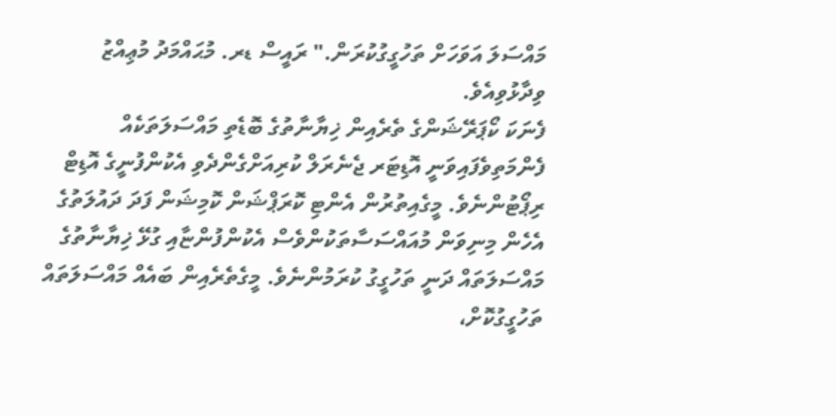މައްސަލަ އަވަހަށް ތަހުގީގުކުރަން." ރައީސް ޑރ. މުޙައްމަދު މުޢިއްޒު ވިދާޅުވިއެވެ.
ފެނަކަ ކޯޕަރޭޝަންގެ ތެރެއިން ޚިޔާނާތުގެ ބޮޑެތި މައްސަލަތަކެއް ފެންމަތިވެފައިވަނީ އޮޑިޓަރ ޖެނެރަލް ކުރިއަށްގެންދެވި އެކުންފުނީގެ އޮޑިޓް ރިޕޯޓުންނެވެ. މީގެއިތުރުން އެންޓި ކޮރަޕްޝަން ކޮމިޝަން ފަދަ ދައުލަތުގެ އެހެން މިނިވަން މުއައްސަސާތަކުންވެސް އެކުންފުންޏާއި ގުޅޭ ޚިޔާނާތުގެ މައްސަލަތައް ދަނީ ތަހުގީގު ކުރަމުންނެވެ. މީގެތެރެއިން ބައެއް މައްސަލަތައް ތަހުގީގުކޮށް،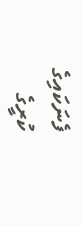ފެނަކައިގެ ކުރީގެ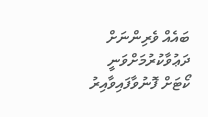ބައެއް ވެރިންނަށް ދަޢުވާކުރުމަށްވަނީ ކޯޓަށް ފޮނުވާފައިވާއިރު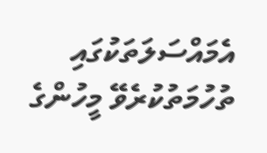އެމައްސަލަތަކުގައި ތުހުމަތުކުރެވޭ މީހުންގެ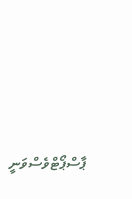ޕާސްޕޯޓްވެސްވަނީ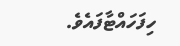ހިފަހައްޓާފައެވެ.